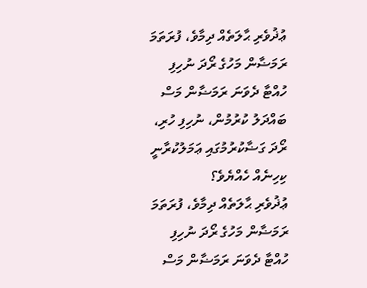ޢުޛުވެރި ޙާލަތެއް ދިމާވެ، ފުރަތަމަ ރަމަޟާން މަހުގެ ރޯދަ ނުހިފި ހުއްޓާ ދެވަނަ ރަމަޟާން މަސް ބައްދަލު ކުރުމުން، ނުހިފި ހުރި، ރޯދަ ގަޟާކުރުމުގައި ޢަމަލުކުރާނީ ކިހިނެއް ހެއްޔެވެ؟
ޢުޛުވެރި ޙާލަތެއް ދިމާވެ، ފުރަތަމަ ރަމަޟާން މަހުގެ ރޯދަ ނުހިފި ހުއްޓާ ދެވަނަ ރަމަޟާން މަސް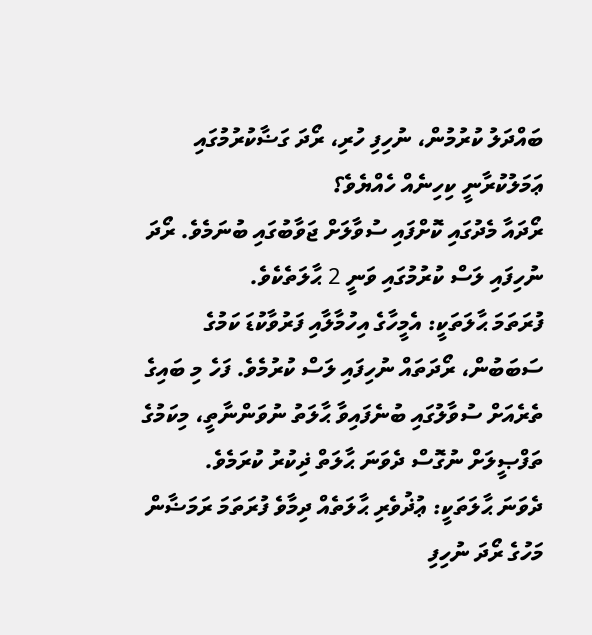ބައްދަލު ކުރުމުން، ނުހިފި ހުރި، ރޯދަ ގަޟާކުރުމުގައި ޢަމަލުކުރާނީ ކިހިނެއް ހެއްޔެވެ؟
ރޯދައާ މެދުގައި ކޮށްފައި ސުވާލަށް ޖަވާބުގައި ބުނަމެވެ. ރޯދަ ނުހިފައި ލަސް ކުރުމުގައި ވަނީ 2 ޙާލަތެކެވެ.
ފުރަތަމަ ޙާލަތަކީ: އެމީހާގެ އިހުމާލާއި ފަރުވާކުޑަ ކަމުގެ ސަބަބުން، ރޯދަތައް ނުހިފައި ލަސް ކުރުމެވެ. ފަހެ މި ބައިގެ ތެރެއަށް ސުވާލުގައި ބުނެފައިވާ ޙާލަތު ނުވަންނާތީ، މިކަމުގެ ތަފްޞީލަށް ނުގޮސް ދެވަނަ ޙާލަތް ޛިކުރު ކުރަމެވެ.
ދެވަނަ ޙާލަތަކީ: ޢުޛުވެރި ޙާލަތެއް ދިމާވެ ފުރަތަމަ ރަމަޟާން މަހުގެ ރޯދަ ނުހިފި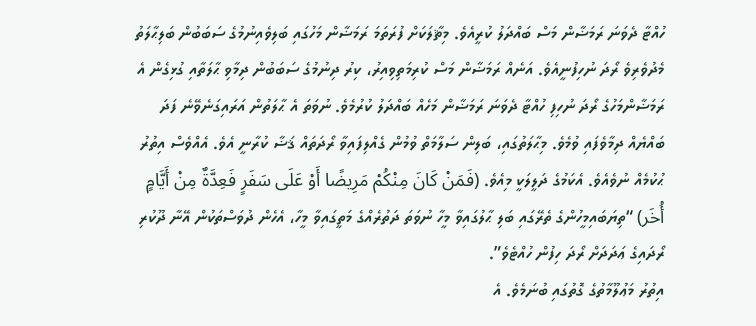ހުއްޓާ ދެވަނަ ރަމަޟާން މަސް ބައްދަލު ކުރީއެވެ. މިޘާލަކަށް ފުރަތަމަ ރަމަޟާން މަހުގައި ބަލިވެއިނުމުގެ ސަބަބުން ބަލިޙާލަތު މެދުވެރިވެ ރޯދަ ނުހިފުނީއެވެ. އަނެއް ރަމަޟާން މަސް ކުރިމަތިވިއިރު، ކިރު ދިނުމުގެ ސަބަބުން ދިމާވި ޙާލަތާއި ގުޅިގެން އެ ރަމަޟާންމަހުގެ ރޯދަ ނުހިފި ހުއްޓާ ދެވަނަ ރަމަޟާން މަހެއް ބައްދަލު ކުރުމެވެ. ނުވަތަ އެ ޙާލަތުން އަރައިގަނެވޭނެ ފަދަ ބައްޔެއް ދިމާވެފައި ވުމެވެ. މިޙާލަތުގައި، ބަލިން ސަލާމަތް ވުމުން ގެއްލިފައިވާ ރޯދަތައް ޤަޟާ ކުރާނީ އެވެ. އެއްވެސް އިތުރު ޙުކުމެއް ނުވެއެވެ. އެކަމުގެ ދަލީލަކީ މިއެވެ. (فَمَنْ كَانَ مِنْكُمْ مَرِيضًا أَوْ عَلَى سَفَرٍ فَعِدَّةٌ مِنْ أَيَّامٍ أُخَر) “ތިޔަބައިމީހުންގެ ތެރޭގައި ބަލި ޙާލުގައިވާ މީހާ ނުވަތަ ދަތުރެއްގެ މަތީގައިވާ މީހާ، އެހެން ދުވަސްތަކުން އޭނާ ދޫކުރި ރޯދައިގެ ޢަދަދަށް ރޯދަ ހިފުން ހުއްޓެވެ”.
އިތުރު މަޢުލޫމާތުގެ ގޮތުގައި ބުނަމެވެ. އެ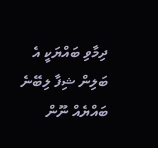ދިމާވި ބައްޔަކީ އެ ބަލިން ޝިފާ ލިބޭނެ ބައްޔެއް ނޫން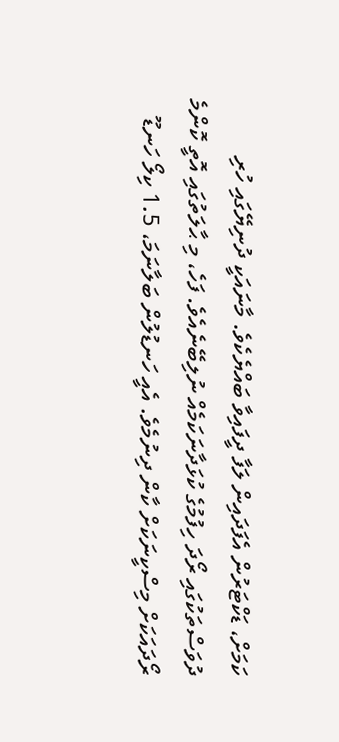ކަމަށް، ޑަކްޓަރުން އެފަދައިން ލަފާ ދީފައިވާ ބައްޔެކެވެ. މާނައަކީ ދުނިޔޭގައި ހުރި ދުވަސްތަކުގައި ރޯދަ ހިފުމުގެ ކުޅަދާނަކަމެއް ނުލިބޭނެއެވެ. ފަހެ، މި ޙާލަތުގައި އޮތީ ކޮންމެ ރޯދައަކަށް މިސްކީނަކަށް ކާން ދިނުމެވެ. އެއީ ހަނޑުލުން ބަލާނަމަ، 1.5 ކިލޯ ހަނޑޫ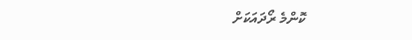ކޮންމެ ރޯދައަކަށް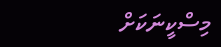މިސްކީނަކަށް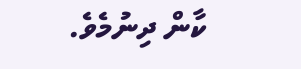ކާން ދިނުމެވެ.